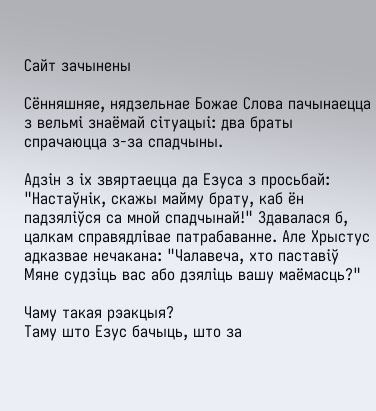Сайт зачынены

Сённяшняе, нядзельнае Божае Слова пачынаецца з вельмі знаёмай сітуацыі: два браты спрачаюцца з-за спадчыны.

Адзін з іх звяртаецца да Езуса з просьбай: "Настаўнік, скажы майму брату, каб ён падзяліўся са мной спадчынай!" Здавалася б, цалкам справядлівае патрабаванне. Але Хрыстус адказвае нечакана: "Чалавеча, хто паставіў Мяне судзіць вас або дзяліць вашу маёмасць?"

Чаму такая рэакцыя?
Таму што Езус бачыць, што за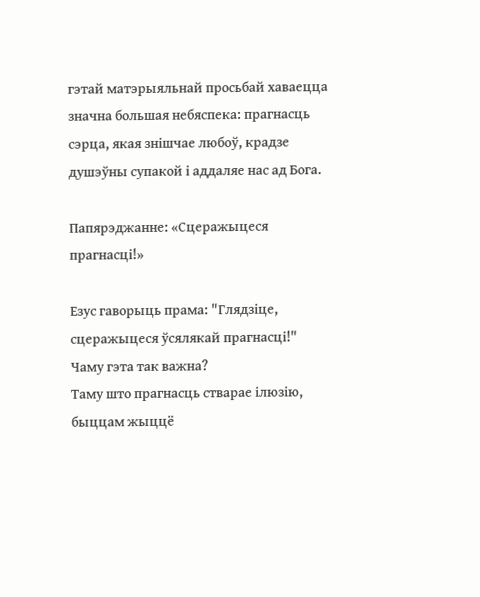гэтай матэрыяльнай просьбай хаваецца значна большая небяспека: прагнасць сэрца, якая знішчае любоў, крадзе душэўны супакой і аддаляе нас ад Бога.

Папярэджанне: «Сцеражыцеся прагнасці!»

Езус гаворыць прама: "Глядзіце, сцеражыцеся ўсялякай прагнасці!"
Чаму гэта так важна?
Таму што прагнасць стварае ілюзію, быццам жыццё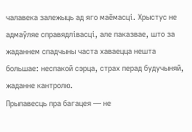чалавека залежыць ад яго маёмасці. Хрыстус не адмаўляе справядлівасці, але паказвае, што за жаданнем спадчыны часта хаваецца нешта большае: неспакой сэрца, страх перад будучыняй, жаданне кантролю.
Прыпавесць пра багацея — не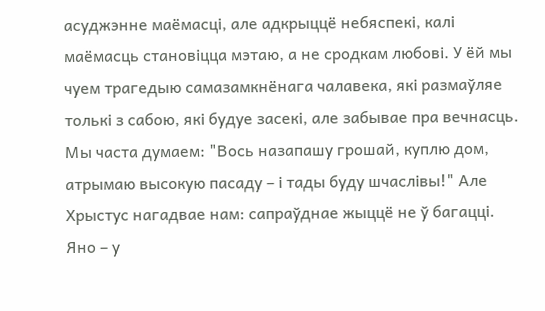асуджэнне маёмасці, але адкрыццё небяспекі, калі маёмасць становіцца мэтаю, а не сродкам любові. У ёй мы чуем трагедыю самазамкнёнага чалавека, які размаўляе толькі з сабою, які будуе засекі, але забывае пра вечнасць.
Мы часта думаем: "Вось назапашу грошай, куплю дом, атрымаю высокую пасаду – і тады буду шчаслівы!" Але Хрыстус нагадвае нам: сапраўднае жыццё не ў багацці. Яно – у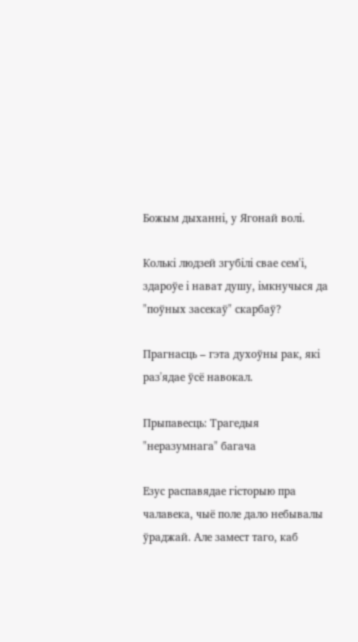Божым дыханні, у Ягонай волі.

Колькі людзей згубілі свае сем'і, здароўе і нават душу, імкнучыся да "поўных засекаў" скарбаў?

Прагнасць – гэта духоўны рак, які раз'ядае ўсё навокал.

Прыпавесць: Трагедыя "неразумнага" багача

Езус распавядае гісторыю пра чалавека, чыё поле дало небывалы ўраджай. Але замест таго, каб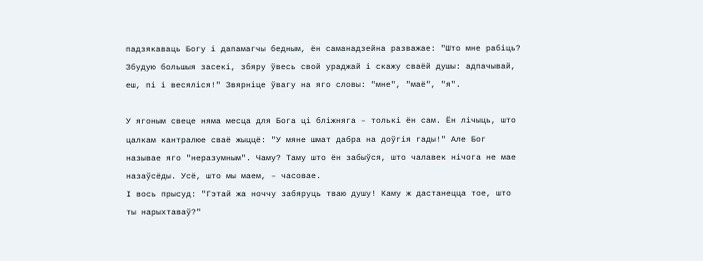падзякаваць Богу і дапамагчы бедным, ён саманадзейна разважае: "Што мне рабіць? Збудую большыя засекі, збяру ўвесь свой ураджай і скажу сваёй душы: адпачывай, еш, пі і весяліся!" Звярніце ўвагу на яго словы: "мне", "маё", "я".

У ягоным свеце няма месца для Бога ці бліжняга – толькі ён сам. Ён лічыць, што цалкам кантралюе сваё жыццё: "У мяне шмат дабра на доўгія гады!" Але Бог называе яго "неразумным". Чаму? Таму што ён забыўся, што чалавек нічога не мае назаўсёды. Усё, што мы маем, – часовае.
І вось прысуд: "Гэтай жа ноччу забяруць тваю душу! Каму ж дастанецца тое, што ты нарыхтаваў?"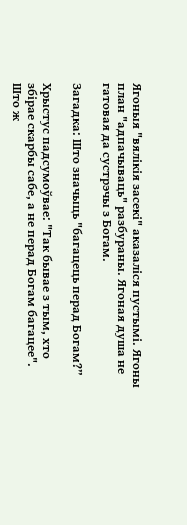Ягоныя "вялікія засекі" аказаліся пустымі. Ягоны план "адпачываць" разбураны. Ягоная душа не гатовая да сустрэчы з Богам.

Загадка: Што значыць "багацець перад Богам?”

Хрыстус падсумоўвае: "Так бывае з тым, хто збірае скарбы сабе, а не перад Богам багацее".
Што ж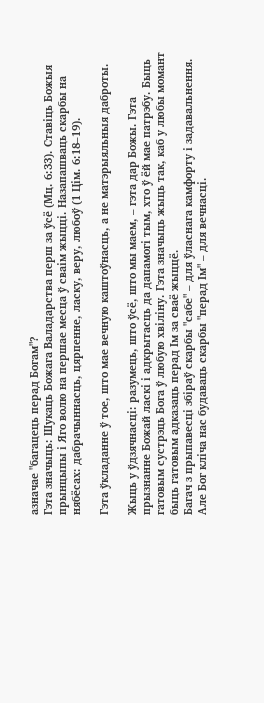азначае "багацець перад Богам"?
Гэта значыць: Шукаць Божага Валадарства перш за ўсё (Мц. 6:33). Ставіць Божыя прынцыпы і Яго волю на першае месца ў сваім жыцці. Назапашваць скарбы на нябёсах: дабрачыннасць, цярпенне, ласку, веру, любоў (1 Цім. 6:18–19).

Гэта ўкладанне ў тое, што мае вечную каштоўнасць, а не матэрыяльныя даброты.

Жыць у ўдзячнасці: разумець, што ўсё, што мы маем, – гэта дар Божы. Гэта прызнанне Божай ласкі і адкрытасць да дапамогі тым, хто ў ёй мае патрэбу. Быць гатовым сустрэць Бога ў любую хвіліну. Гэта значыць жыць так, каб у любы момант быць гатовым адказаць перад Ім за сваё жыццё.
Багач з прыпавесці збіраў скарбы "сабе" – для ўласнага камфорту і задавальнення. Але Бог кліча нас будаваць скарбы "перад Ім" – для вечнасці.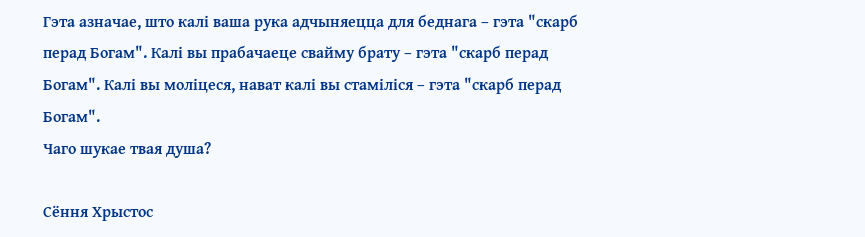Гэта азначае, што калі ваша рука адчыняецца для беднага – гэта "скарб перад Богам". Калі вы прабачаеце свайму брату – гэта "скарб перад Богам". Калі вы моліцеся, нават калі вы стаміліся – гэта "скарб перад Богам".
Чаго шукае твая душа?

Сёння Хрыстос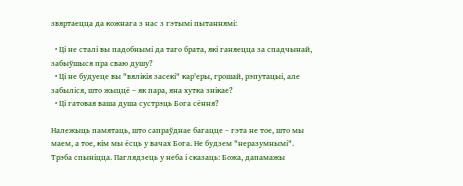звяртаецца да кожнага з нас з гэтымі пытаннямі:

  • Ці не сталі вы падобнымі да таго брата, які ганяецца за спадчынай, забыўшыся пра сваю душу?
  • Ці не будуеце вы "вялікія засекі" кар'еры, грошай, рэпутацыі, але забыліся, што жыццё – як пара, яна хутка знікае?
  • Ці гатовая ваша душа сустрэць Бога сёння?

Належыць памятаць, што сапраўднае багацце – гэта не тое, што мы маем, а тое, кім мы ёсць у вачах Бога. Не будзем "неразумнымі". Трэба спыніцца. Паглядзець у неба і сказаць: Божа, дапамажы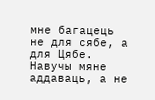мне багацець не для сябе, а для Цябе. Навучы мяне аддаваць, а не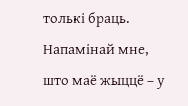толькі браць.
Напамінай мне, што маё жыццё – у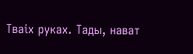Тваіх руках. Тады, нават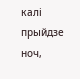калі прыйдзе ноч,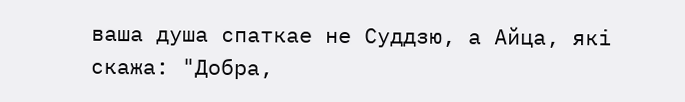ваша душа спаткае не Суддзю, а Айца, які скажа: "Добра,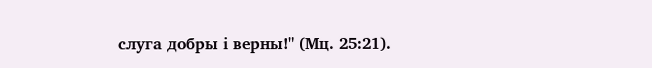слуга добры і верны!" (Мц. 25:21).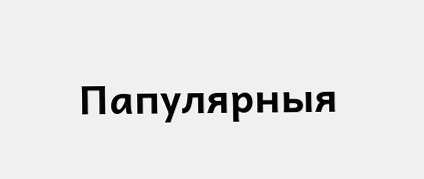Папулярныя